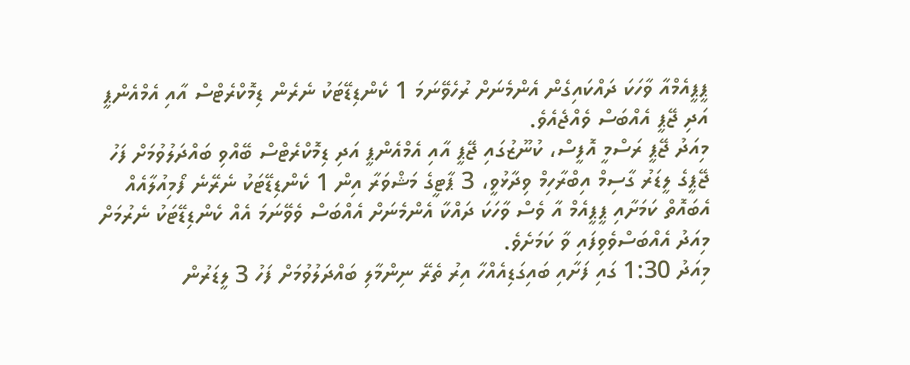ޕީޕީއެމްއާ ވާހަކަ ދައްކައިގެން އެންމެނަށް ރުހެވޭނަމަ 1 ކެންޑިޑޭޓަކު ނެރެން ޑިމޮކްރެޓްސް އާއި އެމްއެންޕީ އަދި ޖޭޕީ އެއްބަސް ވެއްޖެއެވެ.
މިއަދު ޖޭޕީ ރަސްމީ އޮފީސް، ކުނޫޒުގައި ޖޭޕީ އާއި އެމްއެންޕީ އަދި ޑިމޮކްރެޓްސް ބޭއްވި ބައްދަލުވުމަށް ފަހު ޖޭޕީގެ ލީޑަރު ގާސިމް އިބްރާހިމް ވިދާޅުވީ، 3 ޕާޓީގެ މަޝްވަރާ އިން 1 ކެންޑިޑޭޓަކު ނެރޭނެ ފޯމިއުލާއެއް އެބައޮތް ކަމަށާއި ޕީޕީއެމް އާ ވެސް ވާހަކަ ދައްކާ އެންމެނަށް އެއްބަސް ވެވޭނަމަ އެއް ކެންޑިޑޭޓަކު ނެރުމަށް މިއަދު އެއްބަސްވެވިފައި ވާ ކަމަށެވެ.
މިއަދު 1:30 ގައި ފަށާއި ބައިގަޑިއެއްހާ އިރު ތެރޭ ނިންމާލި ބައްދަލުވުމަށް ފަހު 3 ލީޑަރުން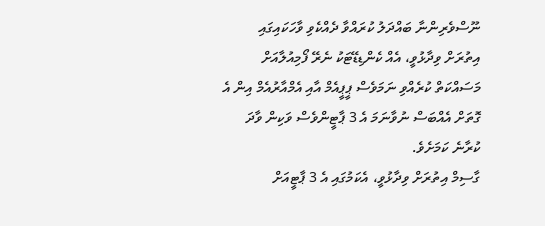ނޫސްވެރިންނާ ބައްދަލު ކުރައްވާ ދެއްކެވި ވާހަކައިގައި އިތުރަށް ވިދާޅުވީ، އެއް ކެންޑިޑޭޓަކު ނެރޭ ފޯމިއުލާއަށް މަސައްކަތް ކުރެއްވި ނަމަވެސް ޕީޕީއެމް އާއި އެމްއާރުއެމް އިން އެ ގޮތަށް އެއްބަސް ނުވާނަމަ އެ 3 ޕާޓީންވެސް ވަކިން ވާދަ ކުރާނެ ކަމަށެވެ.
ގާސިމް އިތުރަށް ވިދާޅުވީ، އެކަމުގައި އެ 3 ޕާޓީއަށް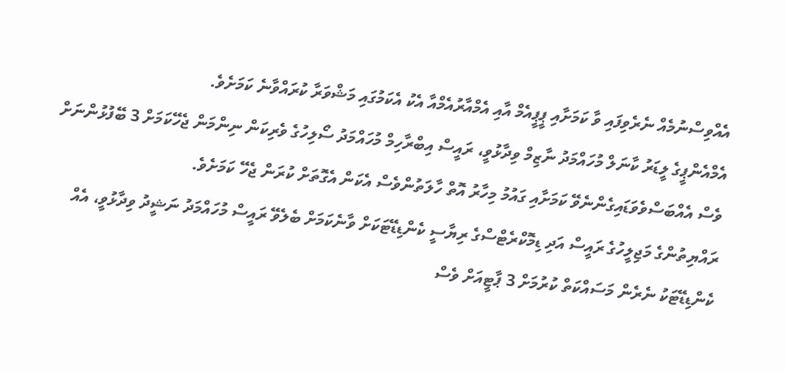އެއްވިސްނުމެއް ނެރެވިފައި ވާ ކަމަށާއި ޕީޕީއެމް އާއި އެމްއާރުއެމްއާ އެކު އެކަމުގައި މަޝްވަރާ ކުރައްވާނެ ކަމަށެވެ.
އެމްއެންޕީގެ ލީޑަރު ކާނަލް މުހައްމަދު ނާޒިމް ވިދާޅުވީ، ރައީސް އިބްރާހިމް މުހައްމަދު ސޯލިހުގެ ވެރިކަން ނިންމަން ޖެހޭކަމަށް 3 ބޭފުޅުންނަށް ވެސް އެއްބަސްވެވަޑައިގެންނެވޭ ކަމަށާއި ގައުމު މިހާރު އޮތް ހާލަތުންވެސް އެކަން އެގޮތަށް ކުރަން ޖެހޭ ކަމަށެވެ.
ރައްޔިތުންގެ މަޖިލީހުގެ ރައީސް އަދި ޑިމޮކްރެޓްސްގެ ރިޔާސީ ކެންޑިޑޭޓަކަށް ވާނެކަމަށް ބެލެވޭ ރައީސް މުހައްމަދު ނަޝީދު ވިދާޅުވީ، އެއް ކެންޑިޑޭޓަކު ނެރެން މަސައްކަތް ކުރުމަށް 3 ޕާޓީއަށް ވެސް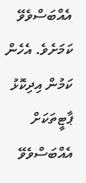އެއްބަސްވެވޭ ކަމަށެވެ. އެހެން ކަމުން އިދިކޮޅު ޕާޓީތަކަށް އެއްބަސްވެވޭ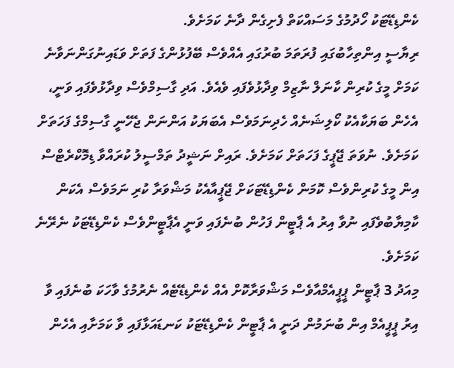ކެންޑިޑޭޓަކު ހޯދުމުގެ މަސައްކަތް ފެށިގެން ދާނެ ކަމަށެވެ.
ރިޔާސީ އިންތިހާބުގައި ފުރަތަމަ ބުރުގައި އެއްވެސް ބޭފުޅުންގެ ފަތަށް ވަޑައިނުގަންނަވާނެ ކަމަށް މީގެ ކުރިން ކާނަލް ނާޒިމް ވިދާޅުވެފައި ވެއެވެ. އަދި ގާސިމްވެސް ވިދާޅުވެފައި ވަނީ، އެހެން ބަޔަކާއެކު ކޯލިޝަނެއް ހެދިނަމަވެސް އެބަޔަކު އަންނަން ޖެހޭނީ ގާސިމްގެ ފަހަތަށް ކަމަށެވެ. ނުވަތަ ޖޭޕީގެ ފަހަތަށް ކަމަށެވެ. ރައިށް ނަޝީދު ތަމްސީލު ކުރައްވާ ޑިމޮކްރެޓްސް އިން މީގެ ކުރިންވެސް ކޮމަން ކެންޑިޑޭޓަކަށް ޖޭޕީއާއެކު މަޝްވަރާ ކުރި ނަމަވެސް އެކަން ކާމިޔާބުވެފައި ނުވާ އިރު އެ ޕާޓީން ފަހުން ބުނެފައި ވަނީ އެޕާޓީންވެސް ކެންޑިޑޭޓަކު ނެރޭނެ ކަމަށެވެ.
މިއަދު 3 ޕާޓީން ޕީޕީއެމްއާވެސް މަޝްވަރާކޮށް އެއް ކެންޑިޑޭޓެއް ނެރުމުގެ ވާހަކަ ބުނެފައި ވާ އިރު ޕީޕީއެމް އިން ބުނަމުން ދަނީ އެ ޕާޓީން ކެންޑިޑޭޓަކު ކަނޑައަޅާފައި ވާ ކަމަށާއި އެހެން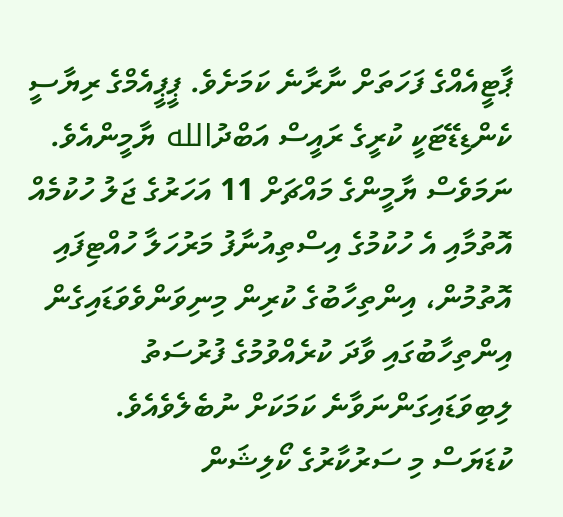ޕާޓީއެއްގެ ފަހަތަށް ނާރާނެ ކަމަށެވެ. ޕީޕީއެމްގެ ރިޔާސީ ކެންޑިޑޭޓަކީ ކުރީގެ ރައީސް އަބްދުالله ޔާމީންއެވެ. ނަމަވެސް ޔާމީންގެ މައްޗަށް 11 އަހަރުގެ ޖަލު ހުކުމެއް އޮތުމާއި އެ ހުކުމުގެ އިސްތިއުނާފު މަރުހަލާ ހުއްޓިފައި އޮތުމުން، އިންތިހާބުގެ ކުރިން މިނިވަންވެވަޑައިގެން އިންތިހާބުގައި ވާދަ ކުރެއްވުމުގެ ފުރުސަތު ލިބިވަޑައިގަންނަވާނެ ކަމަކަށް ނުބެލެވެއެވެ.
ކުޑަޔަސް މި ސަރުކާރުގެ ކޯލިޝަން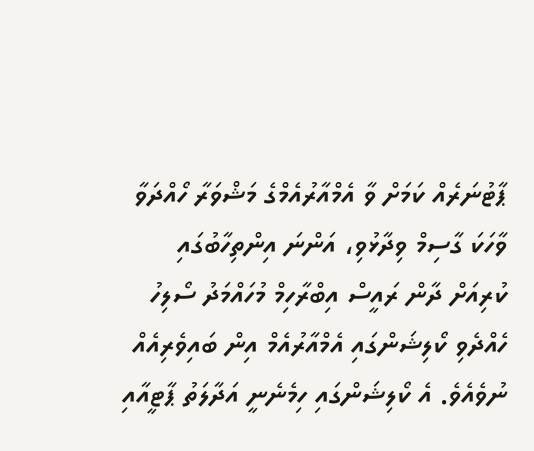ޕާޓުނަރެއް ކަމަށް ވާ އެމްއާރުއެމްގެ މަޝްވަރާ ހޯއްދަވާ ވާހަކަ ގާސިމް ވިދާޅުވި، އަންނަ އިންތިހާބުގައި ކުރިއަށް ދާން ރައީސް އިބްރާހިމް މުހައްމަދު ސޯލިހު ހެއްދެވި ކޯލިޝަންގައި އެމްއާރުއެމް އިން ބައިވެރިއެއް ނުވެއެވެ. އެ ކޯލިޝަންގައި ހިމެނެނީ އަދާލަތު ޕާޓީއާއި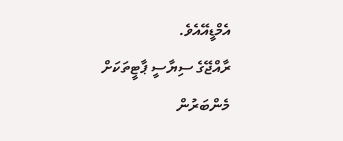އެމްޑީއޭއެވެ.
ރާއްޖޭގެ ސިޔާސީ ޕާޓީތަކަށް މެންބަރުން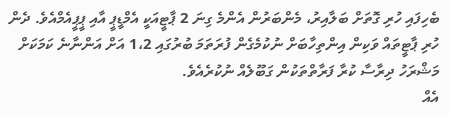ބެހިފައި ހުރި ގޮތަށް ބަލާއިރު، މެންބަރުން އެންމެ ގިނަ 2 ޕާޓީއަކީ އެމްޑީޕީ އާއި ޕީޕީއެމްއެވެ. ދެން ހުރި ޕާޓީތައް ވަކިން އިންތިހާބަށް ނުކުމެގެން ފުރަތަމަ ބުރުގައި 1،2 އަށް އަންނާނެ ކަމަކަށް މަޝްރަހު ދިރާސާ ކުރާ ފަރާތްތަކުން ގަބޫލެއް ނުކުރެއެވެ.
އެއް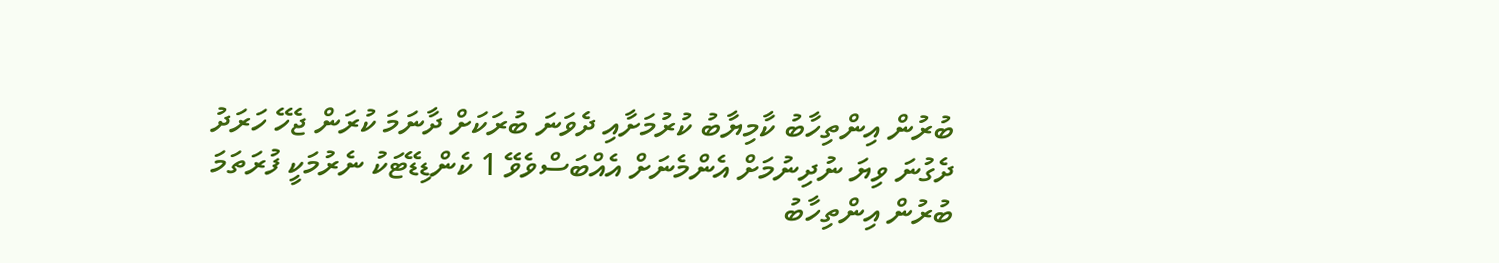ބުރުން އިންތިހާބު ކާމިޔާބު ކުރުމަށާއި ދެވަނަ ބުރަކަށް ދާނަމަ ކުރަން ޖެހޭ ހަރަދު ދެގުނަ ވިޔަ ނުދިނުމަށް އެންމެނަށް އެއްބަސްވެވޭ 1 ކެންޑިޑޭޓަކު ނެރުމަކީ ފުރަތަމަ ބުރުން އިންތިހާބު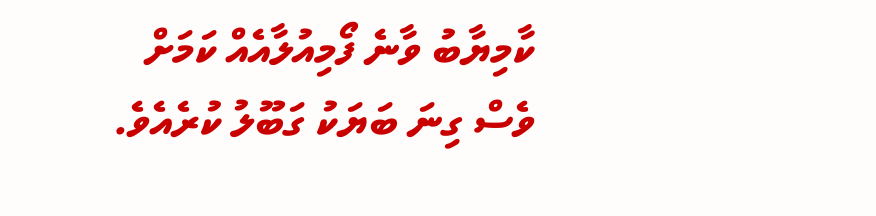ކާމިޔާބު ވާނެ ފޯމިއުލާއެއް ކަމަށް ވެސް ގިނަ ބަޔަކު ގަބޫލު ކުރެއެވެ.